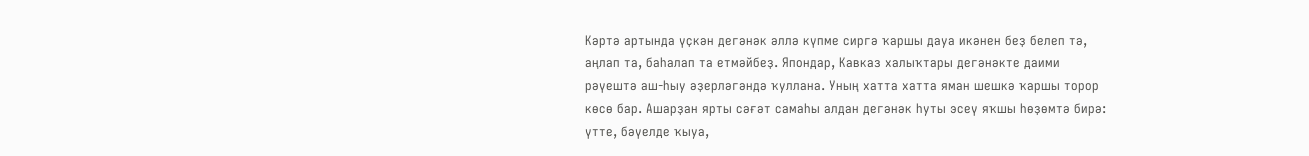Кәртә артында үҫкән дегәнәк әллә күпме сиргә ҡаршы дауа икәнен беҙ белеп тә, аңлап та, баһалап та етмәйбеҙ. Япондар, Кавказ халыҡтары дегәнәкте даими рәүештә аш-һыу әҙерләгәндә ҡуллана. Уның хатта хатта яман шешкә ҡаршы торор көсө бар. Ашарҙан ярты сәғәт самаһы алдан дегәнәк һуты эсеү яҡшы һөҙөмтә бирә: үтте, бәүелде ҡыуа,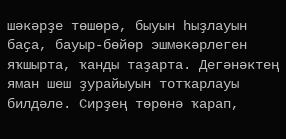шәкәрҙе төшөрә, быуын һыҙлауын баҫа, бауыр-бөйөр эшмәкәрлеген яҡшырта, ҡанды таҙарта. Дегәнәктең яман шеш ҙурайыуын тотҡарлауы билдәле. Сирҙең төрөнә ҡарап,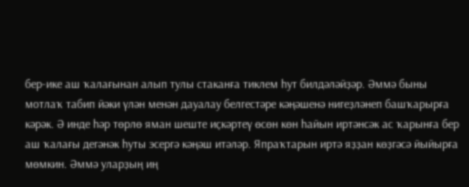бер-ике аш ҡалағынан алып тулы стаканға тиклем һут билдәләйҙәр. Әммә быны мотлаҡ табип йәки үлән менән дауалау белгестәре кәңәшенә нигеҙләнеп башҡарырға кәрәк. Ә инде һәр төрлө яман шеште иҫкәртеү өсөн көн һайын иртәнсәк ас ҡарынға бер аш ҡалағы дегәнәк һуты эсергә кәңәш итәләр. Япраҡтарын иртә яҙҙан көҙгәсә йыйырға мөмкин. Әммә уларҙың иң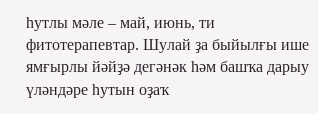һутлы мәле – май, июнь, ти фитотерапевтар. Шулай ҙа быйылғы ише ямғырлы йәйҙә дегәнәк һәм башҡа дарыу үләндәре һутын оҙаҡ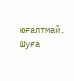юғалтмай. Шуға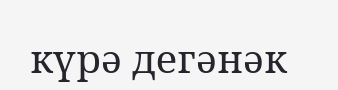күрә дегәнәк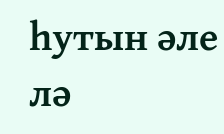һутын әле лә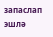запаслап эшлә